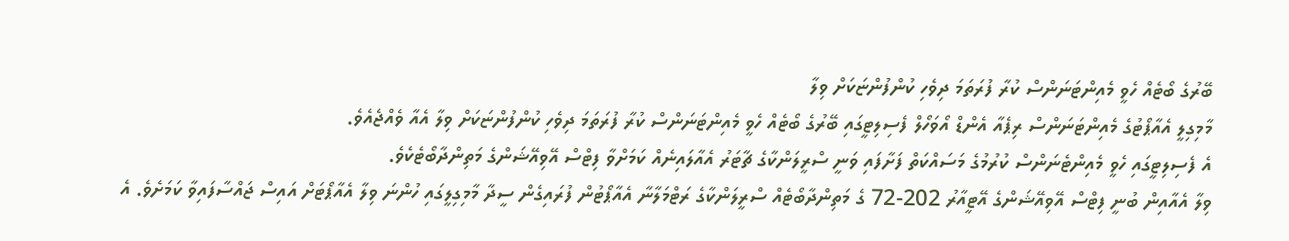ބޭރުގެ ބޯޓެއް ހެވީ މެއިންޓަނަންސް ކުރާ ފުރަތަމަ ދިވެހި ކުންފުންޏަކަށް ވިލާ
މާމިގިލީ އެއާޕޯޓުގެ މެއިންޓަނަންސް ރިޕެއާ އެންޑް އޯވަހޯލް ފެސިލިޓީގައި ބޭރުގެ ބޯޓެއް ހެވީ މެއިންޓަނަންސް ކުރާ ފުރަތަމަ ދިވެހި ކުންފުންޏަކަށް ވިލާ އެއާ ވެއްޖެއެވެ.
އެ ފެސިލިޓީގައި ހެވީ މެއިންޓެނަންސް ކުރުމުގެ މަސައްކަތް ފަށާފައި ވަނީ ސްރީލަންކާގެ ޗާޓަރު އެއާލައިނެއް ކަމަށްވާ ފިޓްސް އޭވިއޭޝަންގެ މަތިންދާބޯޓެކެވެ.
ވިލާ އެއާއިން ބުނީ ފިޓްސް އޭވިއޭޝަންގެ އޭޓީއާރު 202-72 ގެ މަތިންދާބޯޓެއް ސްރީލަންކާގެ ރަޓްމަލާނާ އެއާޕޯޓުން ފުރައިގެން ސީދާ މާމިގިލީގައި ހުންނަ ވިލާ އެއާޕޯޓަށް އައިސް ޖައްސާފައިވާ ކަމަށެވެ. އެ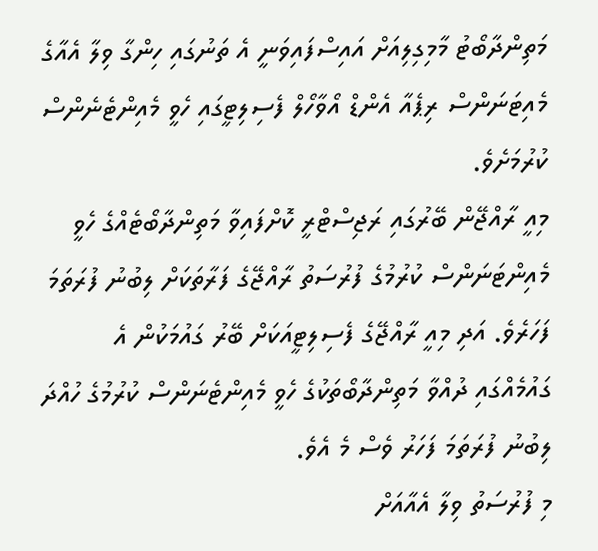މަތިންދާބޯޓު މާމިގިލިއަށް އައިސްފައިވަނީ އެ ތަނުގައި ހިންގާ ވިލާ އެއާގެ މެއިޓަނަންސް ރިޕެއާ އެންޑް އޯވާހޯލް ފެސިލިޓީގައި ހެވީ މެއިންޓެނެންސް ކުރުމަށެވެ.
މިއީ ރާއްޖޭން ބޭރުގައި ރަޖިސްޓްރީ ކޮށްފައިވާ މަތިންދާބޯޓެއްގެ ހެވީ މެއިންޓަނަންސް ކުރުމުގެ ފުރުސަތު ރާއްޖޭގެ ފަރާތަކަށް ލިބުނު ފުރަތަމަ ފަހަރެވެ. އަދި މިއީ ރާއްޖޭގެ ފެސިލިޓީއަކަށް ބޭރު ގައުމަކުން އެ ގައުމެއްގައި ދުއްވާ މަތިންދާބޯތަކުގެ ހެވީ މެއިންޓެނަންސް ކުރުމުގެ ހުއްދަ ލިބުނު ފުރަތަމަ ފަހަރު ވެސް މެ އެވެ.
މި ފުރުސަތު ވިލާ އެއާއަށް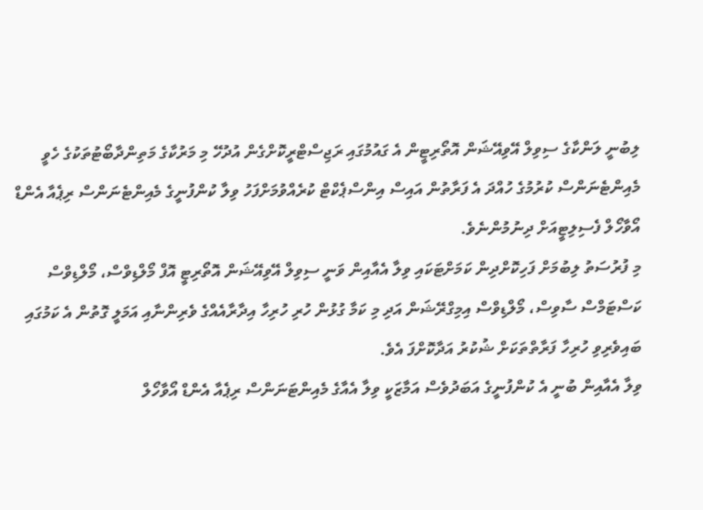ލިބުނީ ލަންކާގެ ސިވިލް އޭވިއޭޝަން އޮތޯރިޓީން އެ ގައުމުގައި ރަޖިސްޓްރީކޮށްގެން އުދުހޭ މި މަރުކާގެ މަތިންދާބޯޓުތަކުގެ ހެވީ މެއިންޓެނަންސް ކުރުމުގެ ހުއްދަ އެ ފަރާތުން އައިސް އިންސްޕެކްޓް ކުރެއްވުމަށްފަހު ވިލާ ކުންފުނީގެ މެއިންޓެނަންސް ރިޕެއާ އެންޑް އޯވާހޯލް ފެސިލިޓީއަށް ދިނުމުންނެވެ.
މި ފުރުސަތު ލިބުމަށް ފަހިކޮށްދިން ކަމަށްޓަކައި ވިލާ އެއާއިން ވަނީ ސިވިލް އޭވިއޭޝަން އޮތޯރިޓީ އޮފް މޯލްޑިވްސް، މޯލްޑިވްސް ކަސްޓަމްސް ސާވިސް، މޯލްޑިވްސް އިމިގްރޭޝަން އަދި މި ކަމާ ގުޅުން ހުރި ހުރިހާ އިދާރާއެއްގެ ވެރިންނާއި އަމަލީ ގޮތުން އެ ކަމުގައި ބައިވެރިވި ހުރިހާ ފަރާތްތަކަށް ޝުކުރު އަދާކޮށްފަ އެވެ.
ވިލާ އެއާއިން ބުނީ އެ ކުންފުނީގެ އަބަދުވެސް އަމާޒަކީ ވިލާ އެއާގެ މެއިންޓަނަންސް ރިޕެއާ އެންޑް އޯވާހޯލް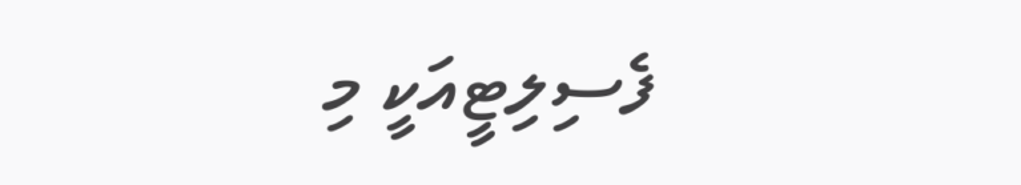ފެސިލިޓީއަކީ މި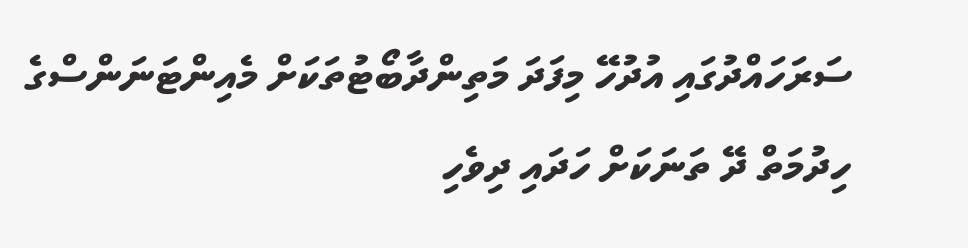ސަރަހައްދުގައި އުދުހޭ މިފަދަ މަތިންދާބޯޓުތަކަށް މެއިންޓަނަންސްގެ ހިދުމަތް ދޭ ތަނަކަށް ހަދައި ދިވެހި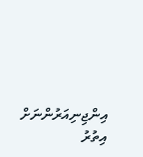އިންޖިނިއަރުންނަށް އިތުރު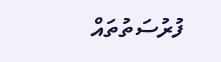ފުރުސަތުތައް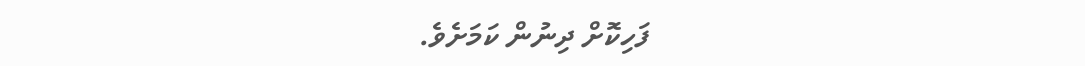ފަހިކޮށް ދިނުން ކަމަށެވެ.